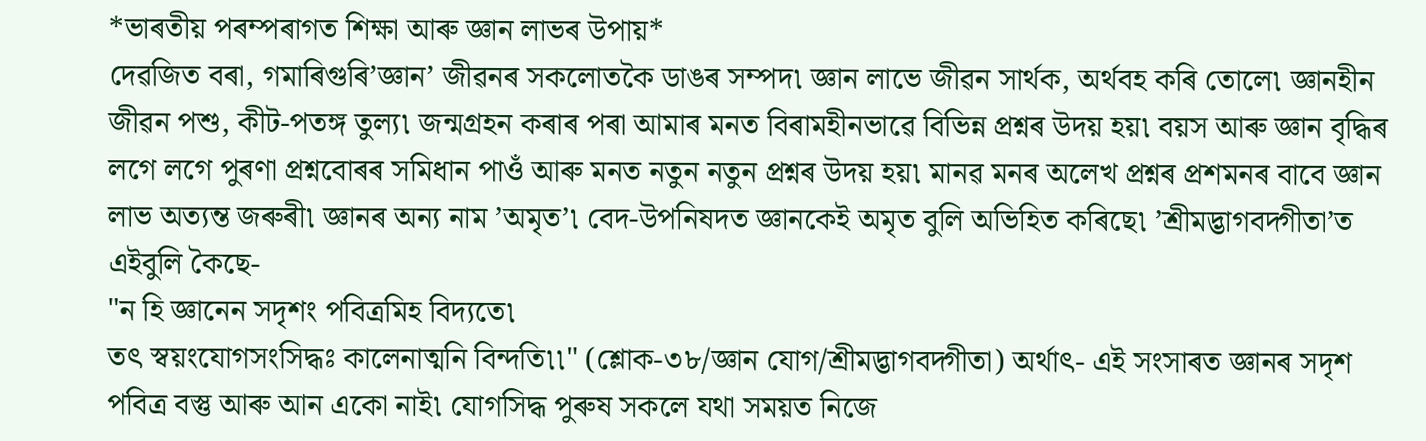*ভাৰতীয় পৰম্পৰাগত শিক্ষা আৰু জ্ঞান লাভৰ উপায়*
দেৱজিত বৰা, গমাৰিগুৰি’জ্ঞান’ জীৱনৰ সকলোতকৈ ডাঙৰ সম্পদ৷ জ্ঞান লাভে জীৱন সাৰ্থক, অৰ্থবহ কৰি তোলে৷ জ্ঞানহীন জীৱন পশু, কীট-পতঙ্গ তুল্য৷ জন্মগ্ৰহন কৰাৰ পৰা আমাৰ মনত বিৰামহীনভাৱে বিভিন্ন প্ৰশ্নৰ উদয় হয়৷ বয়স আৰু জ্ঞান বৃদ্ধিৰ লগে লগে পুৰণা প্ৰশ্নবোৰৰ সমিধান পাওঁ আৰু মনত নতুন নতুন প্ৰশ্নৰ উদয় হয়৷ মানৱ মনৰ অলেখ প্ৰশ্নৰ প্ৰশমনৰ বাবে জ্ঞান লাভ অত্যন্ত জৰুৰী৷ জ্ঞানৰ অন্য নাম ’অমৃত’৷ বেদ-উপনিষদত জ্ঞানকেই অমৃত বুলি অভিহিত কৰিছে৷ ’শ্ৰীমদ্ভাগবদ্গীতা’ত এইবুলি কৈছে-
"ন হি জ্ঞানেন সদৃশং পবিত্ৰমিহ বিদ্যতে৷
তৎ স্বয়ংযোগসংসিদ্ধঃ কালেনাত্মনি বিন্দতি৷৷" (শ্লোক-৩৮/জ্ঞান যোগ/শ্ৰীমদ্ভাগবদ্গীতা) অৰ্থাৎ- এই সংসাৰত জ্ঞানৰ সদৃশ পবিত্ৰ বস্তু আৰু আন একো নাই৷ যোগসিদ্ধ পুৰুষ সকলে যথা সময়ত নিজে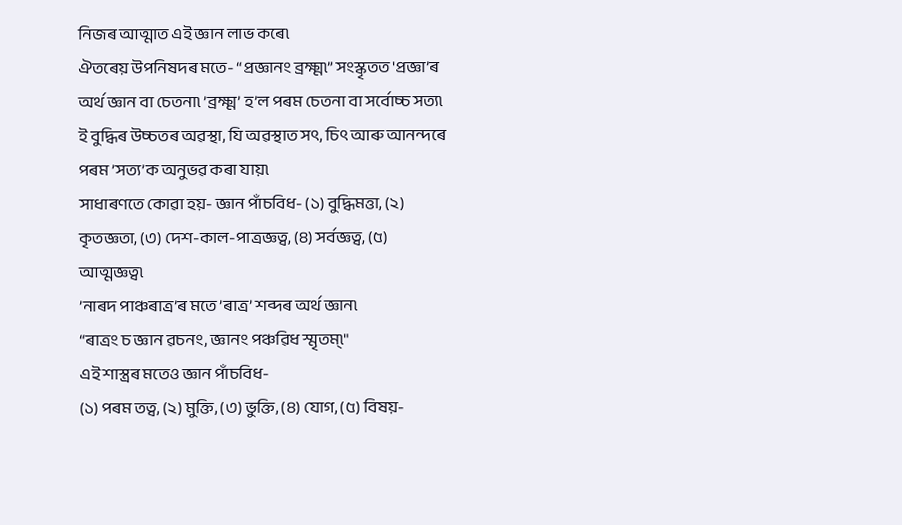নিজৰ আত্মাত এই জ্ঞান লাভ কৰে৷
ঐতৰেয় উপনিষদৰ মতে- “প্ৰজ্ঞানং ব্ৰক্ষ্ম৷” সংস্কৃতত 'প্ৰজ্ঞা’ৰ অৰ্থ জ্ঞান বা চেতনা৷ ’ব্ৰক্ষ্ম’ হ’ল পৰম চেতনা বা সৰ্বোচ্চ সত্য৷ ই বুদ্ধিৰ উচ্চতৰ অৱস্থা, যি অৱস্থাত সৎ, চিৎ আৰু আনন্দৰে পৰম ’সত্য’ক অনুভৱ কৰা যায়৷
সাধাৰণতে কোৱা হয়- জ্ঞান পাঁচবিধ- (১) বুদ্ধিমত্তা, (২) কৃতজ্ঞতা, (৩) দেশ-কাল-পাত্ৰজ্ঞত্ব, (৪) সৰ্বজ্ঞত্ব, (৫) আত্মজ্ঞত্ব৷
’নাৰদ পাঞ্চৰাত্ৰ’ৰ মতে ’ৰাত্ৰ’ শব্দৰ অৰ্থ জ্ঞান৷
“ৰাত্ৰং চ জ্ঞান ৱচনং, জ্ঞানং পঞ্চৱিধ স্মৃতম্৷"
এই শাস্ত্ৰৰ মতেও জ্ঞান পাঁচবিধ-
(১) পৰম তত্ব, (২) মুক্তি, (৩) ভুক্তি, (৪) যোগ, (৫) বিষয়-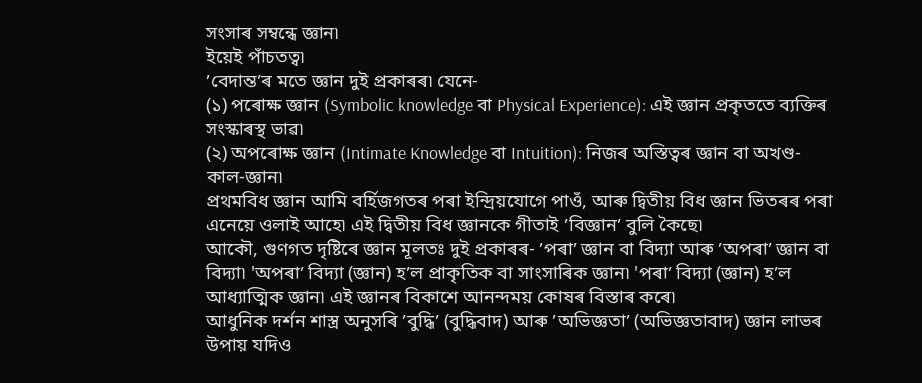সংসাৰ সম্বন্ধে জ্ঞান৷
ইয়েই পাঁচতত্ব৷
’বেদান্ত’ৰ মতে জ্ঞান দুই প্ৰকাৰৰ৷ যেনে-
(১) পৰোক্ষ জ্ঞান (Symbolic knowledge বা Physical Experience): এই জ্ঞান প্ৰকৃততে ব্যক্তিৰ সংস্কাৰস্থ ভাৱ৷
(২) অপৰোক্ষ জ্ঞান (Intimate Knowledge বা Intuition): নিজৰ অস্তিত্বৰ জ্ঞান বা অখণ্ড-কাল-জ্ঞান৷
প্ৰথমবিধ জ্ঞান আমি বৰ্হিজগতৰ পৰা ইন্দ্ৰিয়যোগে পাওঁ, আৰু দ্বিতীয় বিধ জ্ঞান ভিতৰৰ পৰা এনেয়ে ওলাই আহে৷ এই দ্বিতীয় বিধ জ্ঞানকে গীতাই ’বিজ্ঞান’ বুলি কৈছে৷
আকৌ, গুণগত দৃষ্টিৰে জ্ঞান মূলতঃ দুই প্ৰকাৰৰ- ’পৰা’ জ্ঞান বা বিদ্যা আৰু ’অপৰা’ জ্ঞান বা বিদ্যা৷ 'অপৰা’ বিদ্যা (জ্ঞান) হ’ল প্ৰাকৃতিক বা সাংসাৰিক জ্ঞান৷ 'পৰা’ বিদ্যা (জ্ঞান) হ’ল আধ্যাত্মিক জ্ঞান৷ এই জ্ঞানৰ বিকাশে আনন্দময় কোষৰ বিস্তাৰ কৰে৷
আধুনিক দৰ্শন শাস্ত্ৰ অনুসৰি ’বুদ্ধি’ (বুদ্ধিবাদ) আৰু ’অভিজ্ঞতা’ (অভিজ্ঞতাবাদ) জ্ঞান লাভৰ উপায় যদিও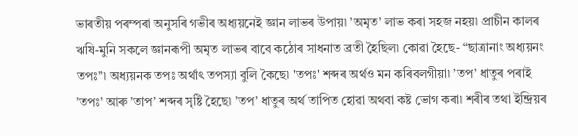ভাৰতীয় পৰম্পৰা অনুসৰি গভীৰ অধ্যয়নেই জ্ঞান লাভৰ উপায়৷ ’অমৃত’ লাভ কৰা সহজ নহয়৷ প্ৰাচীন কালৰ ঋষি-মুনি সকলে জ্ঞানৰূপী অমৃত লাভৰ বাবে কঠোৰ সাধনাত ব্ৰতী হৈছিল৷ কোৱা হৈছে- “ছাত্ৰানাং অধ্যয়নং তপঃ’’৷ অধ্যয়নক তপঃ অৰ্থাৎ তপস্যা বুলি কৈছে৷ 'তপঃ' শব্দৰ অৰ্থও মন কৰিবলগীয়া৷ ’তপ’ ধাতুৰ পৰাই ’তপঃ’ আৰু ’তাপ’ শব্দৰ সৃষ্টি হৈছে৷ ’তপ’ ধাতুৰ অৰ্থ তাপিত হোৱা অথবা কষ্ট ভোগ কৰা৷ শৰীৰ তথা ইন্দ্ৰিয়ৰ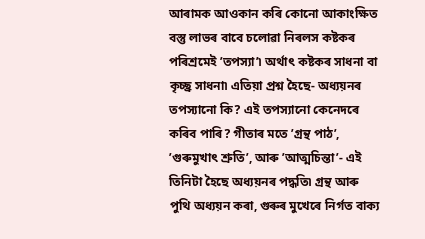আৰামক আওকান কৰি কোনো আকাংক্ষিত বস্তু লাভৰ বাবে চলোৱা নিৰলস কষ্টকৰ পৰিশ্ৰমেই ’তপস্যা’৷ অৰ্থাৎ কষ্টকৰ সাধনা বা কৃচ্ছ্ৰ সাধনা৷ এতিয়া প্ৰশ্ন হৈছে- অধ্যয়নৰ তপস্যানো কি? এই তপস্যানো কেনেদৰে কৰিব পাৰি? গীতাৰ মতে ’গ্ৰন্থ পাঠ’, ’গুৰুমুখাৎ শ্ৰুতি’, আৰু ’আত্মচিন্তা’- এই তিনিটা হৈছে অধ্যয়নৰ পদ্ধতি৷ গ্ৰন্থ আৰু পুথি অধ্যয়ন কৰা, গুৰুৰ মুখেৰে নিৰ্গত বাক্য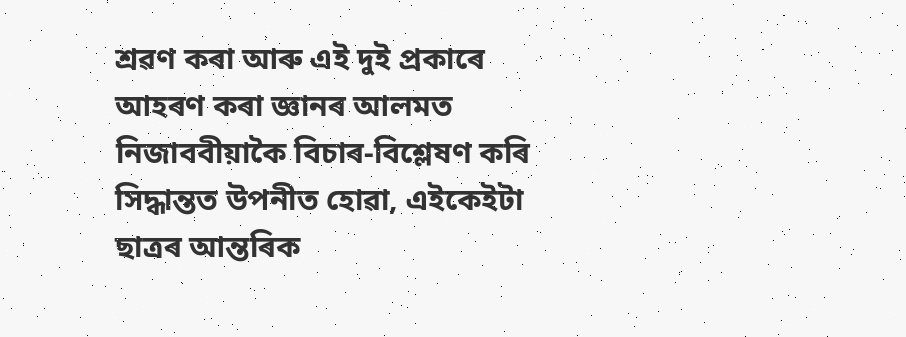শ্ৰৱণ কৰা আৰু এই দুই প্ৰকাৰে আহৰণ কৰা জ্ঞানৰ আলমত নিজাববীয়াকৈ বিচাৰ-বিশ্লেষণ কৰি সিদ্ধান্তত উপনীত হোৱা, এইকেইটা ছাত্ৰৰ আন্তৰিক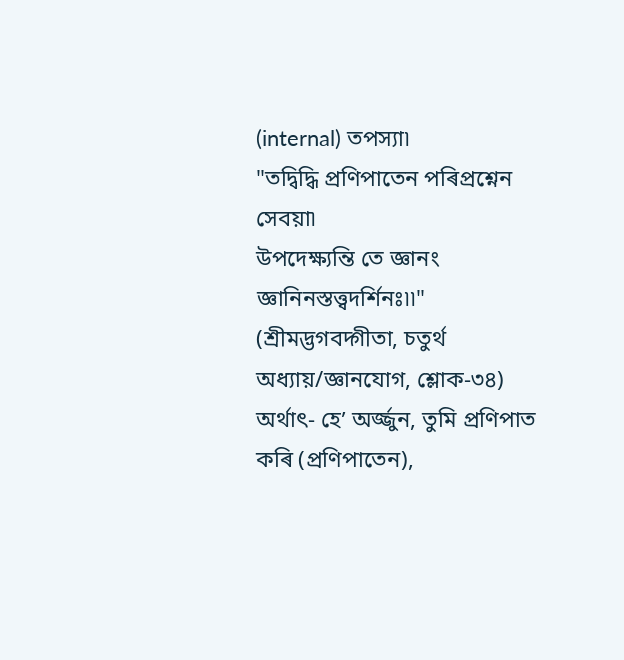(internal) তপস্যা৷
"তদ্বিদ্ধি প্ৰণিপাতেন পৰিপ্ৰশ্নেন সেবয়া৷
উপদেক্ষ্যন্তি তে জ্ঞানং জ্ঞানিনস্তত্ত্বদৰ্শিনঃ৷৷"
(শ্ৰীমদ্ভগবদ্গীতা, চতুৰ্থ অধ্যায়/জ্ঞানযোগ, শ্লোক-৩৪)
অৰ্থাৎ- হে’ অৰ্জ্জুন, তুমি প্ৰণিপাত কৰি (প্ৰণিপাতেন),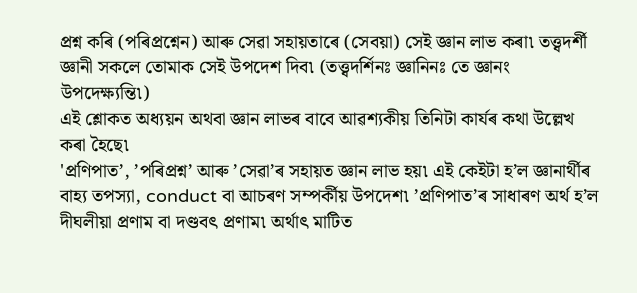প্ৰশ্ন কৰি (পৰিপ্ৰশ্নেন) আৰু সেৱা সহায়তাৰে (সেবয়া) সেই জ্ঞান লাভ কৰা৷ তত্ত্বদৰ্শী জ্ঞানী সকলে তোমাক সেই উপদেশ দিব৷ (তত্ত্বদৰ্শিনঃ জ্ঞানিনঃ তে জ্ঞানং উপদেক্ষ্যন্তি৷)
এই শ্লোকত অধ্যয়ন অথবা জ্ঞান লাভৰ বাবে আৱশ্যকীয় তিনিটা কাৰ্যৰ কথা উল্লেখ কৰা হৈছে৷
'প্ৰণিপাত’, ’পৰিপ্ৰশ্ন’ আৰু ’সেৱা’ৰ সহায়ত জ্ঞান লাভ হয়৷ এই কেইটা হ’ল জ্ঞানাৰ্থীৰ বাহ্য তপস্যা, conduct বা আচৰণ সম্পৰ্কীয় উপদেশ৷ ’প্ৰণিপাত’ৰ সাধাৰণ অৰ্থ হ’ল দীঘলীয়া প্ৰণাম বা দণ্ডবৎ প্ৰণাম৷ অৰ্থাৎ মাটিত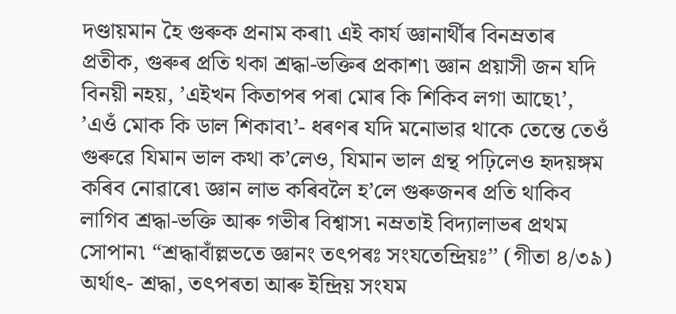দণ্ডায়মান হৈ গুৰুক প্ৰনাম কৰা৷ এই কাৰ্য জ্ঞানাৰ্থীৰ বিনম্ৰতাৰ প্ৰতীক, গুৰুৰ প্ৰতি থকা শ্ৰদ্ধা-ভক্তিৰ প্ৰকাশ৷ জ্ঞান প্ৰয়াসী জন যদি বিনয়ী নহয়, ’এইখন কিতাপৰ পৰা মোৰ কি শিকিব লগা আছে৷’, ’এওঁ মোক কি ডাল শিকাব৷’- ধৰণৰ যদি মনোভাৱ থাকে তেন্তে তেওঁ গুৰুৱে যিমান ভাল কথা ক’লেও, যিমান ভাল গ্ৰন্থ পঢ়িলেও হৃদয়ঙ্গম কৰিব নোৱাৰে৷ জ্ঞান লাভ কৰিবলৈ হ’লে গুৰুজনৰ প্ৰতি থাকিব লাগিব শ্ৰদ্ধা-ভক্তি আৰু গভীৰ বিশ্বাস৷ নম্ৰতাই বিদ্যালাভৰ প্ৰথম সোপান৷ “শ্ৰদ্ধাবাঁল্লভতে জ্ঞানং তৎপৰঃ সংযতেন্দ্ৰিয়ঃ’’ (গীতা ৪/৩৯) অৰ্থাৎ- শ্ৰদ্ধা, তৎপৰতা আৰু ইন্দ্ৰিয় সংযম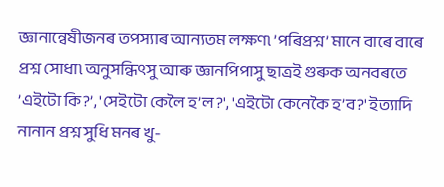জ্ঞানান্বেষীজনৰ তপস্যাৰ আন্যতম লক্ষণ৷ ’পৰিপ্ৰশ্ন’ মানে বাৰে বাৰে প্ৰশ্ন সোধা৷ অনুসন্ধিৎসু আৰু জ্ঞানপিপাসু ছাত্ৰই গুৰুক অনবৰতে ’এইটো কি?’, 'সেইটো কেলৈ হ’ল?', 'এইটো কেনেকৈ হ’ব?' ইত্যাদি নানান প্ৰশ্ন সুধি মনৰ খু-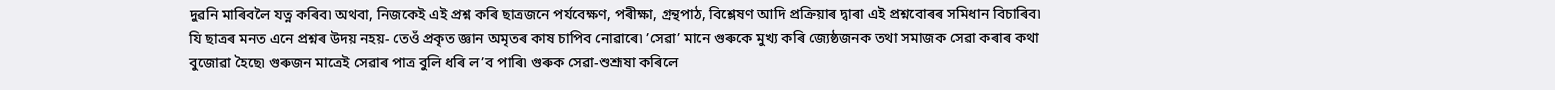দুৱনি মাৰিবলৈ যত্ন কৰিব৷ অথবা, নিজকেই এই প্ৰশ্ন কৰি ছাত্ৰজনে পৰ্যবেক্ষণ, পৰীক্ষা, গ্ৰন্থপাঠ, বিশ্লেষণ আদি প্ৰক্ৰিয়াৰ দ্বাৰা এই প্ৰশ্নবোৰৰ সমিধান বিচাৰিব৷ যি ছাত্ৰৰ মনত এনে প্ৰশ্নৰ উদয় নহয়- তেওঁ প্ৰকৃত জ্ঞান অমৃতৰ কাষ চাপিব নোৱাৰে৷ ’সেৱা’ মানে গুৰুকে মুখ্য কৰি জ্যেষ্ঠজনক তথা সমাজক সেৱা কৰাৰ কথা বুজোৱা হৈছে৷ গুৰুজন মাত্ৰেই সেৱাৰ পাত্ৰ বুলি ধৰি ল’ব পাৰি৷ গুৰুক সেৱা-শুশ্ৰূষা কৰিলে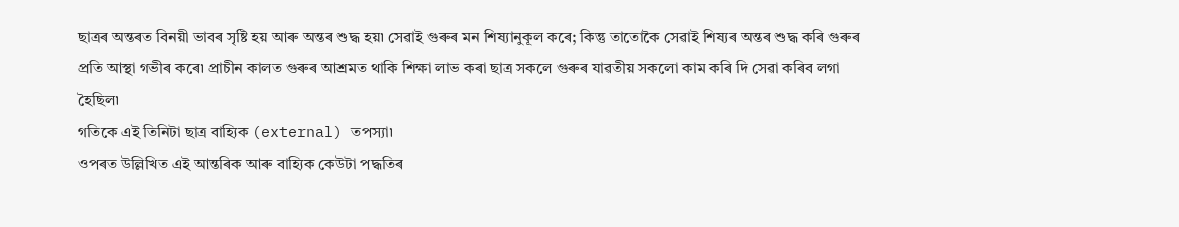ছাত্ৰৰ অন্তৰত বিনয়ী ভাবৰ সৃষ্টি হয় আৰু অন্তৰ শুদ্ধ হয়৷ সেৱাই গুৰুৰ মন শিষ্যানুকূল কৰে; কিন্তু তাতোকৈ সেৱাই শিষ্যৰ অন্তৰ শুদ্ধ কৰি গুৰুৰ প্ৰতি আস্থা গভীৰ কৰে৷ প্ৰাচীন কালত গুৰুৰ আশ্ৰমত থাকি শিক্ষা লাভ কৰা ছাত্ৰ সকলে গুৰুৰ যাৱতীয় সকলো কাম কৰি দি সেৱা কৰিব লগা হৈছিল৷
গতিকে এই তিনিটা ছাত্ৰ বাহ্যিক (external) তপস্যা৷
ওপৰত উল্লিখিত এই আন্তৰিক আৰু বাহ্যিক কেউটা পদ্ধতিৰ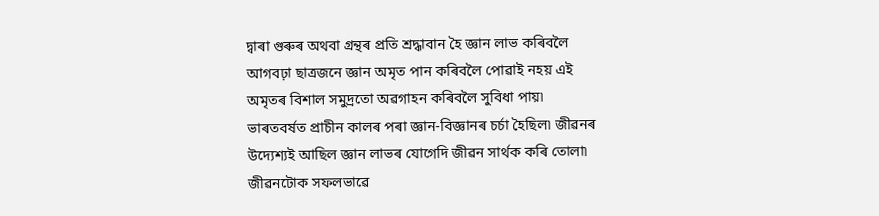দ্বাৰা গুৰুৰ অথবা গ্ৰন্থৰ প্ৰতি শ্ৰদ্ধাবান হৈ জ্ঞান লাভ কৰিবলৈ আগবঢ়া ছাত্ৰজনে জ্ঞান অমৃত পান কৰিবলৈ পোৱাই নহয় এই অমৃতৰ বিশাল সমুদ্ৰতো অৱগাহন কৰিবলৈ সুবিধা পায়৷
ভাৰতবৰ্ষত প্ৰাচীন কালৰ পৰা জ্ঞান-বিজ্ঞানৰ চৰ্চা হৈছিল৷ জীৱনৰ উদ্যেশ্যই আছিল জ্ঞান লাভৰ যোগেদি জীৱন সাৰ্থক কৰি তোলা৷ জীৱনটোক সফলভাৱে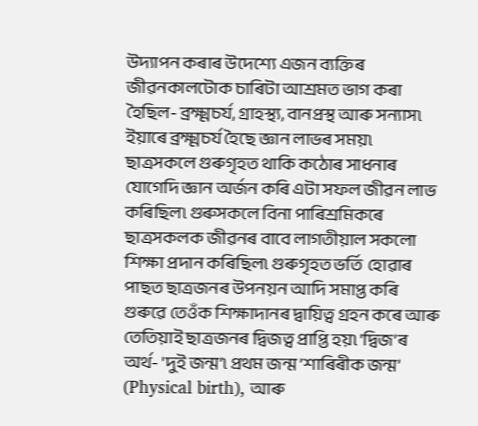উদ্যাপন কৰাৰ উদেশ্যে এজন ব্যক্তিৰ জীৱনকালটোক চাৰিটা আশ্ৰমত ভাগ কৰা হৈছিল- ব্ৰক্ষ্মচৰ্য, গ্ৰাহস্থ্য, বানপ্ৰস্থ আৰু সন্যাস৷ ইয়াৰে ব্ৰক্ষ্মচৰ্য হৈছে জ্ঞান লাভৰ সময়৷ ছাত্ৰসকলে গুৰুগৃহত থাকি কঠোৰ সাধনাৰ যোগেদি জ্ঞান অৰ্জন কৰি এটা সফল জীৱন লাভ কৰিছিল৷ গুৰুসকলে বিনা পাৰিশ্ৰমিকৰে ছাত্ৰসকলক জীৱনৰ বাবে লাগতীয়াল সকলো শিক্ষা প্ৰদান কৰিছিল৷ গুৰুগৃহত ভৰ্তি হোৱাৰ পাছত ছাত্ৰজনৰ উপনয়ন আদি সমাপ্ত কৰি গুৰুৱে তেওঁক শিক্ষাদানৰ দ্বায়িত্ব গ্ৰহন কৰে আৰু তেতিয়াই ছাত্ৰজনৰ দ্বিজত্ব প্ৰাপ্তি হয়৷ 'দ্বিজ’ৰ অৰ্থ- 'দুই জন্ম’৷ প্ৰথম জন্ম ’শাৰিৰীক জন্ম’ (Physical birth), আৰু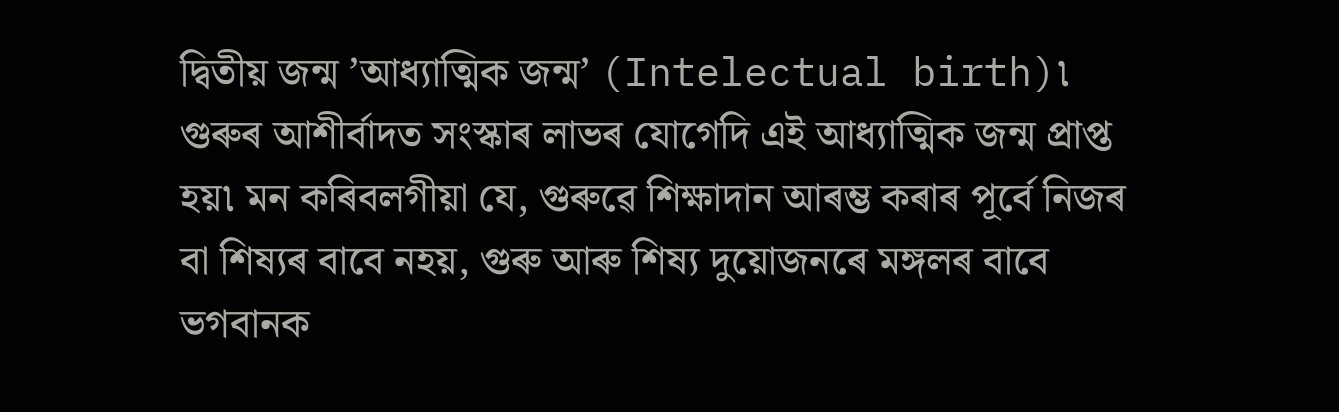দ্বিতীয় জন্ম ’আধ্যাত্মিক জন্ম’ (Intelectual birth)৷ গুৰুৰ আশীৰ্বাদত সংস্কাৰ লাভৰ যোগেদি এই আধ্যাত্মিক জন্ম প্ৰাপ্ত হয়৷ মন কৰিবলগীয়া যে, গুৰুৱে শিক্ষাদান আৰম্ভ কৰাৰ পূৰ্বে নিজৰ বা শিষ্যৰ বাবে নহয়, গুৰু আৰু শিষ্য দুয়োজনৰে মঙ্গলৰ বাবে ভগবানক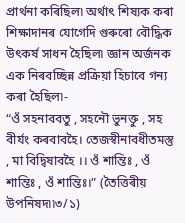প্ৰাৰ্থনা কৰিছিল৷ অৰ্থাৎ শিষ্যক কৰা শিক্ষাদানৰ যোগেদি গুৰুৰো বৌদ্ধিক উৎকৰ্ষ সাধন হৈছিল৷ জ্ঞান অৰ্জনক এক নিৰবচ্ছিন্ন প্ৰক্ৰিয়া হিচাবে গন্য কৰা হৈছিল৷-
“ওঁ সহনাববতু , সহনৌ ভুনক্তু , সহ বীর্যং কৰবাবহৈ। তেজস্বীনাবধীতমস্তু , মা বিদ্বিষাবহৈ ।। ওঁ শান্তিঃ , ওঁ শান্তিঃ , ওঁ শান্তিঃ।” (তৈত্তিৰীয় উপনিষদ৷৷৩/১)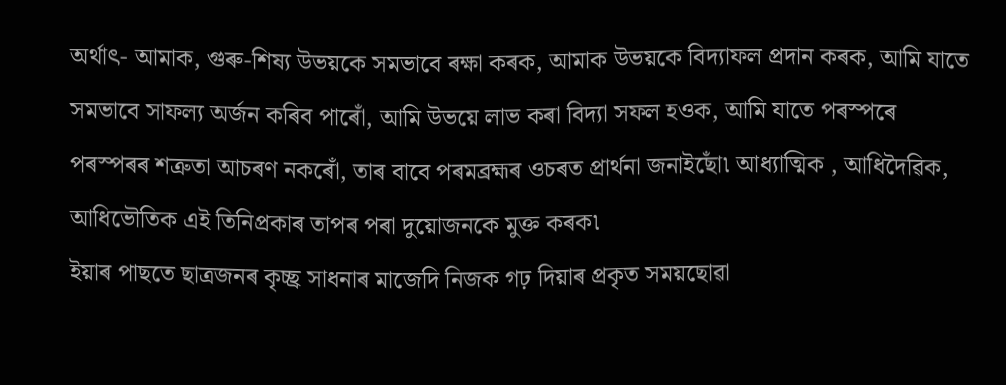অৰ্থাৎ- আমাক, গুৰু-শিষ্য উভয়কে সমভাবে ৰক্ষা কৰক, আমাক উভয়কে বিদ্যাফল প্ৰদান কৰক, আমি যাতে সমভাবে সাফল্য অৰ্জন কৰিব পাৰোঁ, আমি উভয়ে লাভ কৰা বিদ্যা সফল হওক, আমি যাতে পৰস্পৰে পৰস্পৰৰ শত্ৰুতা আচৰণ নকৰোঁ, তাৰ বাবে পৰমব্ৰহ্মৰ ওচৰত প্ৰাৰ্থনা জনাইছোঁ৷ আধ্যাত্মিক , আধিদৈৱিক, আধিভৌতিক এই তিনিপ্ৰকাৰ তাপৰ পৰা দুয়োজনকে মুক্ত কৰক৷
ইয়াৰ পাছতে ছাত্ৰজনৰ কৃচ্ছ্ৰ সাধনাৰ মাজেদি নিজক গঢ় দিয়াৰ প্ৰকৃত সময়ছোৱা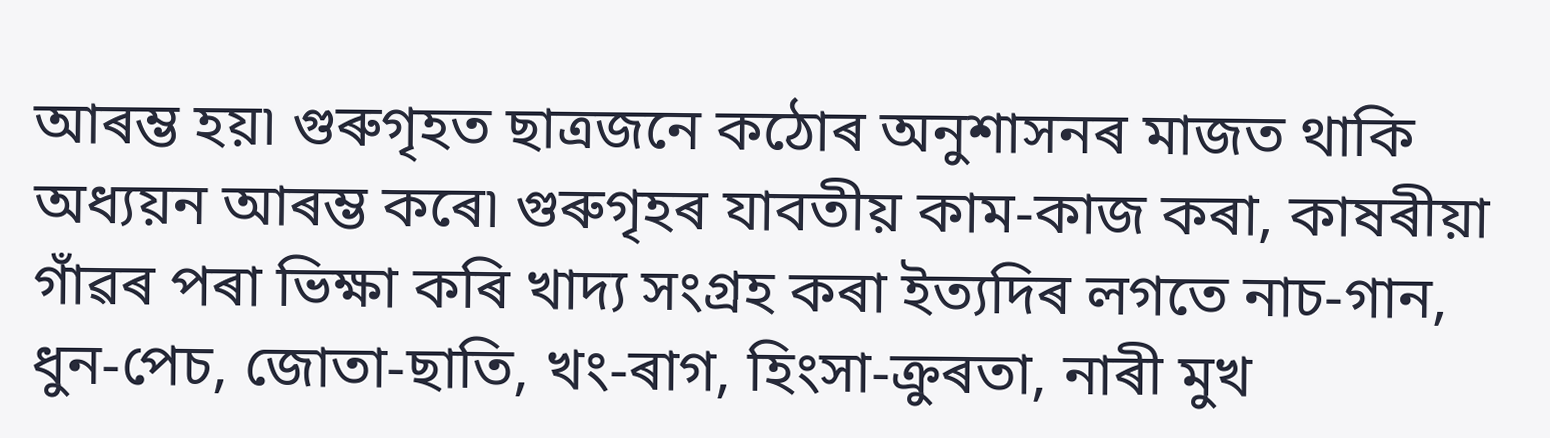আৰম্ভ হয়৷ গুৰুগৃহত ছাত্ৰজনে কঠোৰ অনুশাসনৰ মাজত থাকি অধ্যয়ন আৰম্ভ কৰে৷ গুৰুগৃহৰ যাবতীয় কাম-কাজ কৰা, কাষৰীয়া গাঁৱৰ পৰা ভিক্ষা কৰি খাদ্য সংগ্ৰহ কৰা ইত্যদিৰ লগতে নাচ-গান, ধুন-পেচ, জোতা-ছাতি, খং-ৰাগ, হিংসা-ক্ৰুৰতা, নাৰী মুখ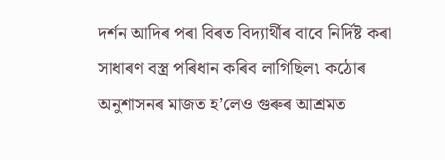দৰ্শন আদিৰ পৰা বিৰত বিদ্যাৰ্থীৰ বাবে নিৰ্দিষ্ট কৰা সাধাৰণ বস্ত্ৰ পৰিধান কৰিব লাগিছিল৷ কঠোৰ অনুশাসনৰ মাজত হ’লেও গুৰুৰ আশ্ৰমত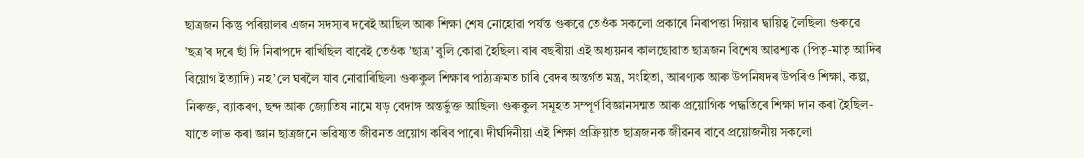ছাত্ৰজন কিন্তু পৰিয়ালৰ এজন সদস্যৰ দৰেই আছিল আৰু শিক্ষা শেষ নোহোৱা পৰ্যন্ত গুৰুৱে তেওঁক সকলো প্ৰকাৰে নিৰাপত্তা দিয়াৰ দ্বায়িত্ব লৈছিল৷ গুৰুৱে ’ছত্ৰ’ৰ দৰে ছাঁ দি নিৰাপদে ৰাখিছিল বাবেই তেওঁক ’ছাত্ৰ’ বুলি কোৱা হৈছিল৷ বাৰ বছৰীয়া এই অধ্যয়নৰ কালছোৱাত ছাত্ৰজন বিশেষ আৱশ্যক (পিতৃ-মাতৃ আদিৰ বিয়োগ ইত্যাদি) নহ’লে ঘৰলৈ যাব নোৱাৰিছিল৷ গুৰুকুল শিক্ষাৰ পাঠ্যক্ৰমত চাৰি বেদৰ অন্তৰ্গত মন্ত্ৰ, সংহিতা, আৰণ্যক আৰু উপনিষদৰ উপৰিও শিক্ষা, কল্প, নিৰুক্ত, ব্যাকৰণ, ছন্দ আৰু জ্যোতিষ নামে ষড় বেদাঙ্গ অন্তৰ্ভুক্ত আছিল৷ গুৰুকুল সমূহত সম্পূৰ্ণ বিজ্ঞানসন্মত আৰু প্ৰয়োগিক পদ্ধতিৰে শিক্ষা দান কৰা হৈছিল- যাতে লাভ কৰা জ্ঞান ছাত্ৰজনে ভৱিষ্যত জীৱনত প্ৰয়োগ কৰিব পাৰে৷ দীৰ্ঘদিনীয়া এই শিক্ষা প্ৰক্ৰিয়াত ছাত্ৰজনক জীৱনৰ বাবে প্ৰয়োজনীয় সকলো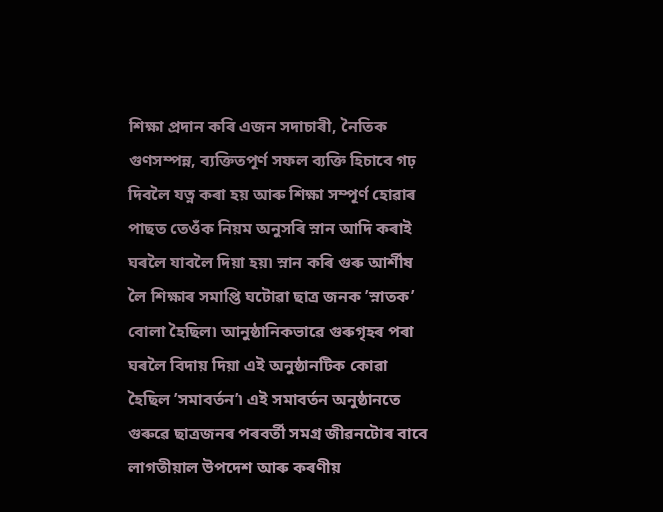শিক্ষা প্ৰদান কৰি এজন সদাচাৰী, নৈতিক গুণসম্পন্ন, ব্যক্তিতপূৰ্ণ সফল ব্যক্তি হিচাবে গঢ় দিবলৈ যত্ন কৰা হয় আৰু শিক্ষা সম্পূৰ্ণ হোৱাৰ পাছত তেওঁক নিয়ম অনুসৰি স্নান আদি কৰাই ঘৰলৈ যাবলৈ দিয়া হয়৷ স্নান কৰি গুৰু আৰ্শীষ লৈ শিক্ষাৰ সমাপ্তি ঘটোৱা ছাত্ৰ জনক ’স্নাতক’ বোলা হৈছিল৷ আনুষ্ঠানিকভাৱে গুৰুগৃহৰ পৰা ঘৰলৈ বিদায় দিয়া এই অনুষ্ঠানটিক কোৱা হৈছিল ’সমাবৰ্তন’৷ এই সমাবৰ্তন অনুষ্ঠানতে গুৰুৱে ছাত্ৰজনৰ পৰবৰ্তী সমগ্ৰ জীৱনটোৰ বাবে লাগতীয়াল উপদেশ আৰু কৰণীয়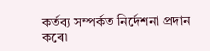কৰ্তব্য সম্পৰ্কত নিৰ্দেশনা প্ৰদান কৰে৷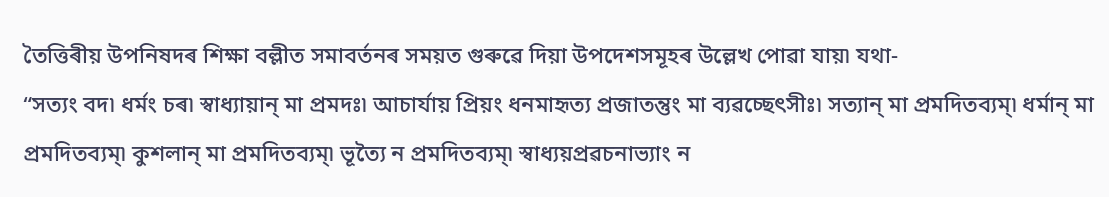তৈত্তিৰীয় উপনিষদৰ শিক্ষা বল্লীত সমাবৰ্তনৰ সময়ত গুৰুৱে দিয়া উপদেশসমূহৰ উল্লেখ পোৱা যায়৷ যথা-
“সত্যং বদ৷ ধৰ্মং চৰ৷ স্বাধ্যায়ান্ মা প্ৰমদঃ৷ আচাৰ্যায় প্ৰিয়ং ধনমাহৃত্য প্ৰজাতন্তুং মা ব্যৱচ্ছেৎসীঃ৷ সত্যান্ মা প্ৰমদিতব্যম্৷ ধৰ্মান্ মা প্ৰমদিতব্যম্৷ কুশলান্ মা প্ৰমদিতব্যম্৷ ভূত্যৈ ন প্ৰমদিতব্যম্৷ স্বাধ্যয়প্ৰৱচনাভ্যাং ন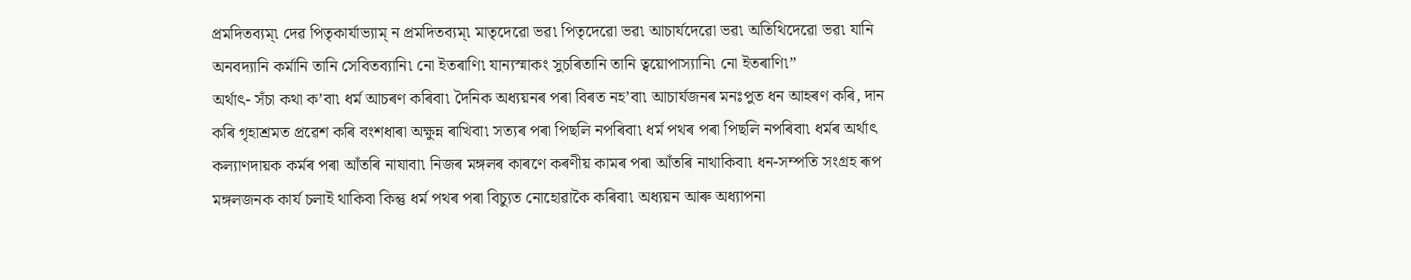প্ৰমদিতব্যম্৷ দেৱ পিতৃকাৰ্যাভ্যাম্ ন প্ৰমদিতব্যম্৷ মাতৃদেৱো ভৱ৷ পিতৃদেৱো ভৱ৷ আচাৰ্যদেৱো ভৱ৷ অতিথিদেৱো ভৱ৷ যানি অনবদ্যানি কৰ্মানি তানি সেবিতব্যানি৷ নো ইতৰাণি৷ যান্যস্মাকং সুচৰিতানি তানি ত্বয়োপাস্যানি৷ নো ইতৰাণি৷”
অৰ্থাৎ- সঁচা কথা ক’বা৷ ধৰ্ম আচৰণ কৰিবা৷ দৈনিক অধ্যয়নৰ পৰা বিৰত নহ’বা৷ আচাৰ্যজনৰ মনঃপুত ধন আহৰণ কৰি, দান কৰি গৃহাশ্ৰমত প্ৰৱেশ কৰি বংশধাৰা অক্ষুন্ন ৰাখিবা৷ সত্যৰ পৰা পিছলি নপৰিবা৷ ধৰ্ম পথৰ পৰা পিছলি নপৰিবা৷ ধৰ্মৰ অৰ্থাৎ কল্যাণদায়ক কৰ্মৰ পৰা আঁতৰি নাযাবা৷ নিজৰ মঙ্গলৰ কাৰণে কৰণীয় কামৰ পৰা আঁতৰি নাথাকিবা৷ ধন-সম্পতি সংগ্ৰহ ৰূপ মঙ্গলজনক কাৰ্য চলাই থাকিবা কিন্তু ধৰ্ম পথৰ পৰা বিচ্যুত নোহোৱাকৈ কৰিবা৷ অধ্যয়ন আৰু অধ্যাপনা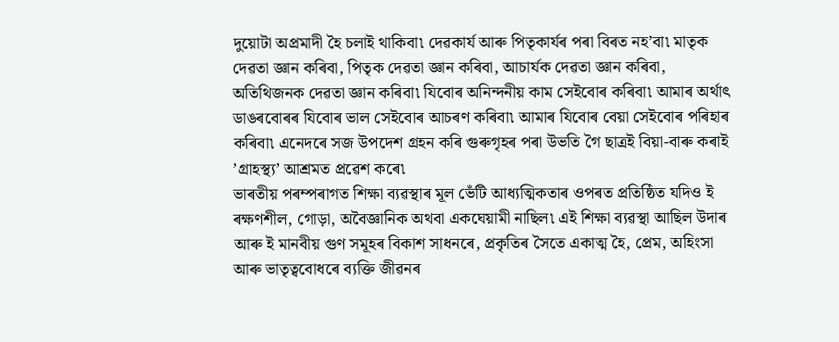দুয়োটা অপ্ৰমাদী হৈ চলাই থাকিবা৷ দেৱকাৰ্য আৰু পিতৃকাৰ্যৰ পৰা বিৰত নহ’বা৷ মাতৃক দেৱতা জ্ঞান কৰিবা, পিতৃক দেৱতা জ্ঞান কৰিবা, আচাৰ্যক দেৱতা জ্ঞান কৰিবা, অতিথিজনক দেৱতা জ্ঞান কৰিবা৷ যিবোৰ অনিন্দনীয় কাম সেইবোৰ কৰিবা৷ আমাৰ অৰ্থাৎ ডাঙৰবোৰৰ যিবোৰ ভাল সেইবোৰ আচৰণ কৰিবা৷ আমাৰ যিবোৰ বেয়া সেইবোৰ পৰিহাৰ কৰিবা৷ এনেদৰে সজ উপদেশ গ্ৰহন কৰি গুৰুগৃহৰ পৰা উভতি গৈ ছাত্ৰই বিয়া-বাৰু কৰাই ’গ্ৰাহস্থ্য’ আশ্ৰমত প্ৰৱেশ কৰে৷
ভাৰতীয় পৰম্পৰাগত শিক্ষা ব্যৱস্থাৰ মূল ভেঁটি আধ্যত্মিকতাৰ ওপৰত প্ৰতিষ্ঠিত যদিও ই ৰক্ষণশীল, গোড়া, অবৈজ্ঞানিক অথবা একঘেয়ামী নাছিল৷ এই শিক্ষা ব্যৱস্থা আছিল উদাৰ আৰু ই মানবীয় গুণ সমূহৰ বিকাশ সাধনৰে, প্ৰকৃতিৰ সৈতে একাত্ম হৈ, প্ৰেম, অহিংসা আৰু ভাতৃত্ববোধৰে ব্যক্তি জীৱনৰ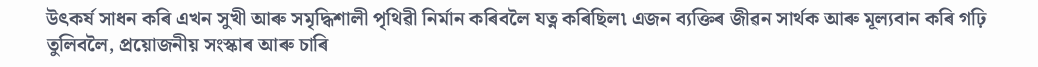উৎকৰ্ষ সাধন কৰি এখন সুখী আৰু সমৃদ্ধিশালী পৃথিৱী নিৰ্মান কৰিবলৈ যত্ন কৰিছিল৷ এজন ব্যক্তিৰ জীৱন সাৰ্থক আৰু মূল্যবান কৰি গঢ়ি তুলিবলৈ, প্ৰয়োজনীয় সংস্কাৰ আৰু চাৰি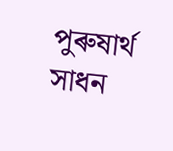পুৰুষাৰ্থ সাধন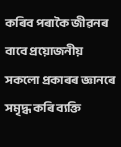কৰিব পৰাকৈ জীৱনৰ বাবে প্ৰয়োজনীয় সকলো প্ৰকাৰৰ জ্ঞানৰে সমৃদ্ধ কৰি ব্যক্তি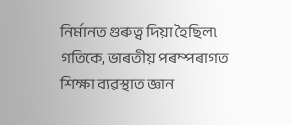নিৰ্মানত গুৰুত্ব দিয়া হৈছিল৷ গতিকে, ভাৰতীয় পৰম্পৰাগত শিক্ষা ব্যৱস্থাত জ্ঞান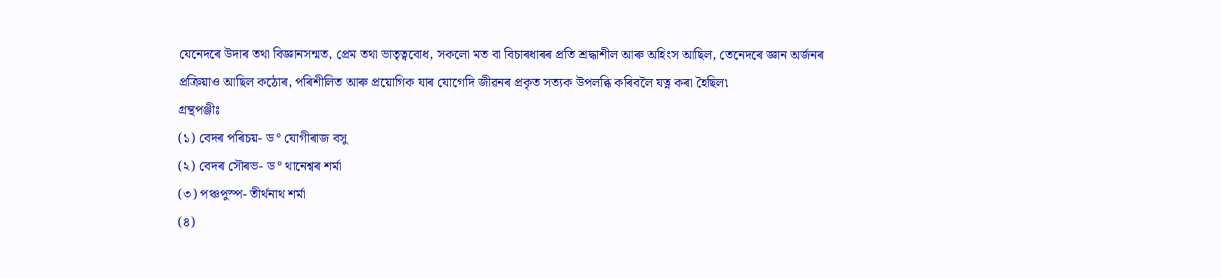যেনেদৰে উদাৰ তথা বিজ্ঞানসন্মত, প্ৰেম তথা ভাতৃত্ববোধ, সকলো মত বা বিচাৰধাৰৰ প্ৰতি শ্ৰদ্ধাশীল আৰু অহিংস আছিল, তেনেদৰে জ্ঞান অৰ্জনৰ প্ৰক্ৰিয়াও আছিল কঠোৰ, পৰিশীলিত আৰু প্ৰয়োগিক যাৰ যোগেদি জীৱনৰ প্ৰকৃত সত্যক উপলব্ধি কৰিবলৈ যত্ন কৰা হৈছিল৷
গ্ৰন্থপঞ্জীঃ
(১) বেদৰ পৰিচয়- ড° যোগীৰাজ বসু
(২) বেদৰ সৌৰভ- ড° থানেশ্বৰ শৰ্মা
(৩) পঞ্চপুস্প- তীৰ্থনাথ শৰ্মা
(৪)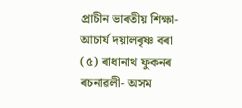প্ৰাচীন ভাৰতীয় শিক্ষা- আচাৰ্য দয়ালৰৃষ্ণ বৰা
(৫) ৰাধানাথ ফুকনৰ ৰচনাৱলী- অসম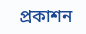প্ৰকাশন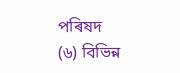পৰিষদ
(৬) বিভিন্ন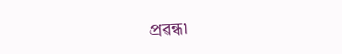প্ৰৱন্ধ৷